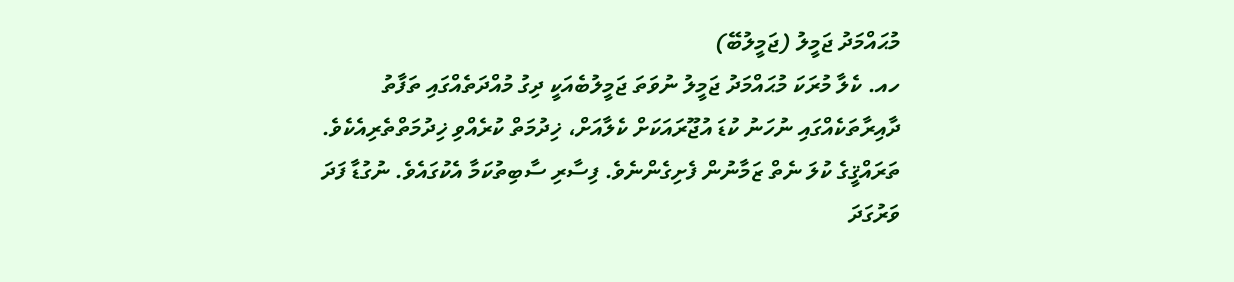މުޙައްމަދު ޖަމީލު (ޖަމީލުބޭ)
ހއ. ކެލާ މުރަކަ މުޙައްމަދު ޖަމީލު ނުވަތަ ޖަމީލުބެއަކީ ދިގު މުއްދަތެއްގައި ތަފާތު ދާއިރާތަކެއްގައި ނުހަނު ކުޑަ އުޖޫރައަކަށް ކެލާއަށް، ޚިދުމަތް ކުރެއްވި ޚިދުމަތްތެރިއެކެވެ. ތަރައްޤީގެ ކުލަ ނެތް ޒަމާނުން ފެށިގެންނެވެ. ފިސާރި ސާބިތުކަމާ އެކުގައެވެ. ނުގުޑާ ފަދަ ވަރުގަދަ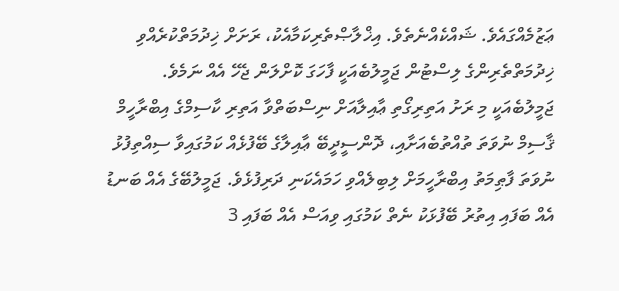ޢަޒުމެއްގައެވެ. ޝައްކެއްނެތެވެ. އިޚްލާޞްތެރިކަމާއެކު، ރަށަށް ޚިދުމަތްކުރެއްވި ޚިދުމަތްތެރިންގެ ލިސްޓުން ޖަމީލުބެއަކީ ފާހަގަ ކޮށްލަން ޖެހޭ އެއް ނަމެވެ.
ޖަމީލުބެއަކީ މި ރަށު އަތިރިގޯތި ޢާއިލާއަށް ނިސްބަތްވާ އަތިރި ކާސިމްގެ އިބްރާހީމް ޤާސިމް ނުވަތަ ތުއްތުބެއަށާއި، ދޮންސީދީބޭ ޢާއިލާގެ ބޭފުޅެއް ކަމުގައިވާ ސިއްތިފުޅު ނުވަތަ ފާޠިމަތު އިބްރާހީމަށް ލިބިލެއްވި ހަމައެކަނި ދަރިފުޅެވެ. ޖަމީލުބޭގެ އެއް ބަނޑު އެއް ބަފައި އިތުރު ބޭފުޅަކު ނެތް ކަމުގައި ވިއަސް އެއް ބަފައި 3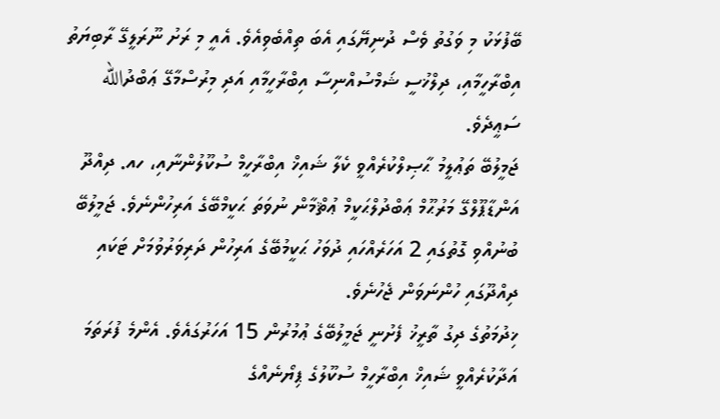ބޭފުޅަކު މި ވަގުތު ވެސް ދުނިޔޭގައި އެބަ ތިއްބެވިއެވެ. އެއީ މި ރަށު ނޫރަލީގޭ ރާބިޔަތު އިބްރާހީމާއި، ދިލްޚުސީ ޝަމްސުއްނިސާ އިބްރާހީމާއި އަދި މިރުސްމާގޭ ޢަބްދުالله ސަޢީދެވެ.
ޖަމީލުބޭ ތަޢުލީމު ޙާޞިލްކުރެއްވީ ކެލާ ޝައިޚް އިބްރާހީމް ސުކޫލުންނާއި، ހއ. ދިއްދޫ އަންޑާޕޫލްގޭ މަރުޙޫމް ޢަބްދުލްޙަކީމް ޢުޘްމާން ނުވަތަ ޙަކީމްބޭގެ އަރިހުންނެވެ. ޖަމީލުބޭ ބުނުއްވި ގޮތުގައި 2 އަހަރެއްހައި ދުވަހު ޙަކީމުބޭގެ އަރިހުން ދަރިވަރުވުމަށް ޓަކައި ދިއްދޫގައި ހުންނަވަން ޖެހުނެވެ.
ޚިދުމަތުގެ ދިގު ތާރީޚު ފެށުނީ ޖަމީލުބޭގެ ޢުމުރުން 15 އަހަރުގައެވެ. އެންމެ ފުރަތަމަ އަދާކުރެއްވީ ޝައިޚް އިބްރާހީމް ސުކޫލުގެ ޕިޔޯނެއްގެ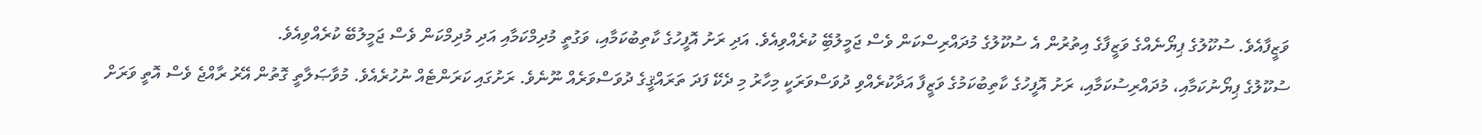ވަޒީފާއެވެ. ސުކޫލުގެ ޕިޔޯނެއްގެ ވަޒީފާގެ އިތުރުން އެ ސުކޫލުގެ މުދައްރިސްކަން ވެސް ޖަމީލުބޭި ކުރެއްވިއެވެ. އަދި ރަށު އޮފީހުގެ ކާތިބުކަމާއި، ވަގުތީ މުދިމްކަމާއި އަދި މުދިމްކަން ވެސް ޖަމީލުބޭ ކުރެއްވިއެވެ.
ސުކޫލުގެ ޕިޔޯނުކަމާއި، މުދައްރިސުކަމާއި، ރަށު އޮފީހުގެ ކާތިބުކަމުގެ ވަޒީފާ އަދާކުރެއްވި ދުވަސްވަރަކީ މިހާރު މި ދެކޭ ފަދަ ތަރައްޤީގެ ދުވަސްވަރެއް ނޫނެވެ. ރަށުގައި ކަރަންޓެއް ނުހުރެއެވެ. މުވާޞަލާތީ ގޮތުން އޭރު ރާއްޖެ ވެސް އޮތީ ވަރަށް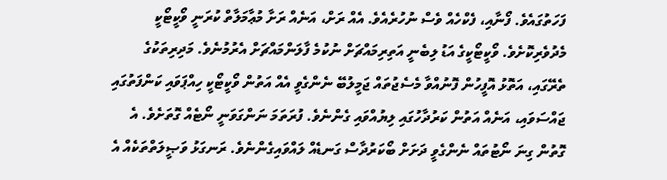ފަހަތުގައެވެ. ފޯނާއި، ފެކްހެއް ވެސް ނުހުރެއެވެ. އެއް ރަށް، އަނެއް ރަށާ މުޢާމަލާތް ކުރަނީ ވޯކީޓޯކީ މެދުވެރިކޮށެވެ. ވޯކީޓޯކީގެ އަޑު ލިބެނީ އަތިރިމައްޗަށް ނުކުމެ ފާލަންމައްޗަށް އެރުމުނެވެ. މަދިރިތަކުގެ ތެރޭގައި، އަތޮޅު އޮފީހުން ފޮނުއްވާ މެސެޖުތައް ޖަމީލުބޭ ނެންގެވީ އެއް އަތުން ވޯކީޓޯކީ ހިއްޕަވައި ކަންފަތުގައި ޖައްސަވައި، އަނެއް އަތުން ކަރުދާހުގައި ލިޔުއްވައި ގެންނެވެ. ފުރަތަމަ ނަންގަވަނީ ނޯޓެއް ގޮތަށެވެ. އެ ގޮތުން ގިނަ ނޯޓުތައް ނެންގެވީ ދަށަށް ބޯކަރުދާސް ގަނޑެއް ލައްވައިގެންނެވެ. ރަނގަޅު ވަޞީލަތްތަކެއް އެ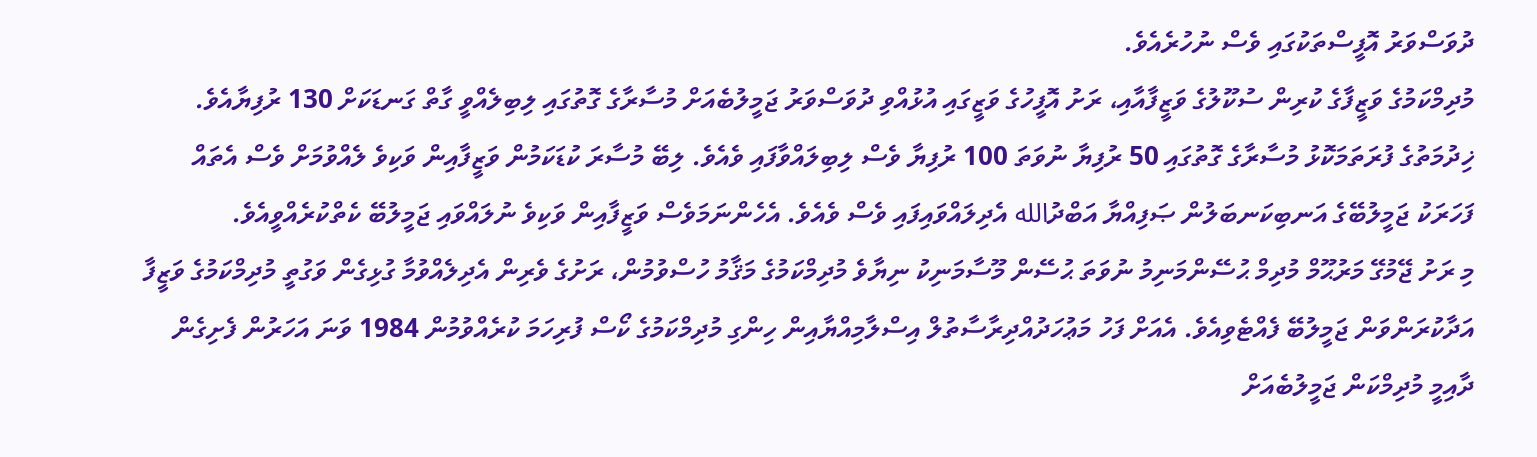ދުވަސްވަރު އޮފީސްތަކުގައި ވެސް ނުހުރެއެވެ.
މުދިމްކަމުގެ ވަޒީފާގެ ކުރިން ސުކޫލުގެ ވަޒީފާއާއި، ރަށު އޮފީހުގެ ވަޒީގައި އުޅުއްވި ދުވަސްވަރު ޖަމީލުބެއަށް މުސާރާގެ ގޮތުގައި ލިބިލެއްވީ ގާތް ގަނޑަކަށް 130 ރުފިޔާއެވެ. ޚިދުމަތުގެ ފުރަތަމަކޮޅު މުސާރާގެ ގޮތުގައި 50 ރުފިޔާ ނުވަތަ 100 ރުފިޔާ ވެސް ލިބިލައްވާފައި ވެއެވެ. ލިބޭ މުސާރަ ކުޑަކަމުން ވަޒީފާއިން ވަކިވެ ލެއްވުމަށް ވެސް އެތައް ފަހަރަކު ޖަމީލުބޭގެ އަނބިކަނބަލުން ޞަފިއްޔާ އަބްދުالله އެދިލައްވައިފައި ވެސް ވެއެވެ. އެހެންނަމަވެސް ވަޒީފާއިން ވަކިވެ ނުލައްވައި ޖަމީލުބޭ ކެތްކުރެއްވީއެވެ.
މި ރަށު ޖޭމުގޭ މަރުޙޫމް މުދިމް ޙުސޭންމަނިމު ނުވަތަ ޙުސޭން މޫސާމަނިކު ނިޔާވެ މުދިމްކަމުގެ މަޤާމު ހުސްވުމުން، ރަށުގެ ވެރިން އެދިލެއްވުމާ ގުޅިގެން ވަގުތީ މުދިމްކަމުގެ ވަޒީފާ އަދާކުރަންވަން ޖަމީލުބޭ ފެއްޓެވިއެވެ. އެއަށް ފަހު މަޢުހަދުއްދިރާސާތުލް އިސްލާމިއްޔާއިން ހިންގި މުދިމްކަމުގެ ކޯސް ފުރިހަމަ ކުރެއްވުމުން 1984 ވަނަ އަހަރުން ފެށިގެން ދާއިމީ މުދިމްކަން ޖަމީލުބެއަށް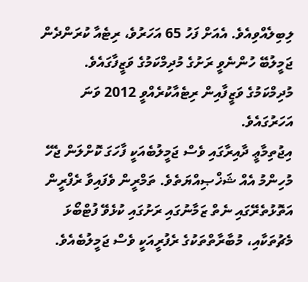ލިބިލެއްވިއެވެ. އެއަށް ފަހު 65 އަހަރުވެ، ރިޓެއާ ކުރަންދެން ޖަމީލުބޭ ހުންނެވީ ރަށުގެ މުދިމްކަމުގެ ވަޒީފާގައެވެ. މުދިމްކަމުގެ ވަޒީފާއިން ރިޓެއާކުރެއްވީ 2012 ވަނަ އަހަރުގައެވެ.
އިޖުތިމާޢީ ދާއިރާގައި ވެސް ޖަމީލުބެއަކީ ފާހަގަ ކޮށްލަން ޖެހޭ މުހިންމު އެއް ޝަޚްޞިއްޔަތެވެ. ތަމްރީން ވެފައިވާ ރެފްރީން އަތޮޅުތެރޭގައި ނެތް ޒަމާނުގައި ރަށުގައި ކުޅެވޭ ފުޓްބޯޅަ މެޗުތަކާއި، މުބާރާތްތަކުގެ ރެފުރީއަކީ ވެސް ޖަމީލުބެއެވެ.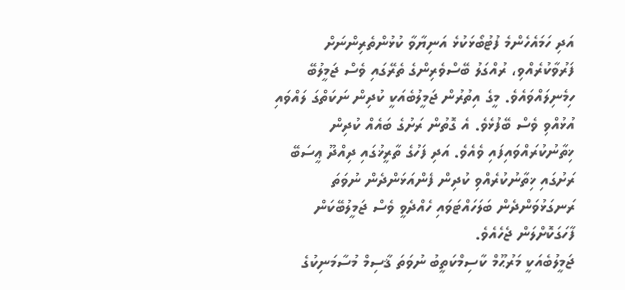އަދި ހަމައެހެންމެ ފުޓުބޯޅަކުޅެ އަނިޔާވާ ކުޅުންތެރިންނަށް ފަރުވާކުރެއްވި، ރުއްގަލު ބޭސްވެރިންގެ ތެރޭގައި ވެސް ޖަމީލުބޭ ހިމެނިލައްވައެވެ. މީގެ އިތުރުން ޖަމީލުބެއަކީ ކުދިން ނަކަތްގަ ލައްވައި އުޅުއްވި ވެސް ބޭފުޅެވެ. އެ ގޮތުން ރަށުގެ ބައެއް ކުދިން ޚިތާނުކުރައްވައިފައި ވެއެވެ. އަދި ފަހުގެ ތާރީޚުގައި ދިއްދޫ ޢީސަބޭ ރަށުގައި ޚިތާނުކުރެއްވި ކުދިން ފެންއަޅަންދެން ނުވަތަ ރަނގަޅުވަންދެން ބަލަހައްޓަވައި ހެއްދެވީ ވެސް ޖަމީލުބޭކަން ފާހަގަކޮށްލަން ޖެހެއެވެ.
ޖަމީލުބެއަކީ މަރުޙޫމް ކާސިމްކަތީބު ނުވަތަ ޤާސިމް މުސާމަނިކުގެ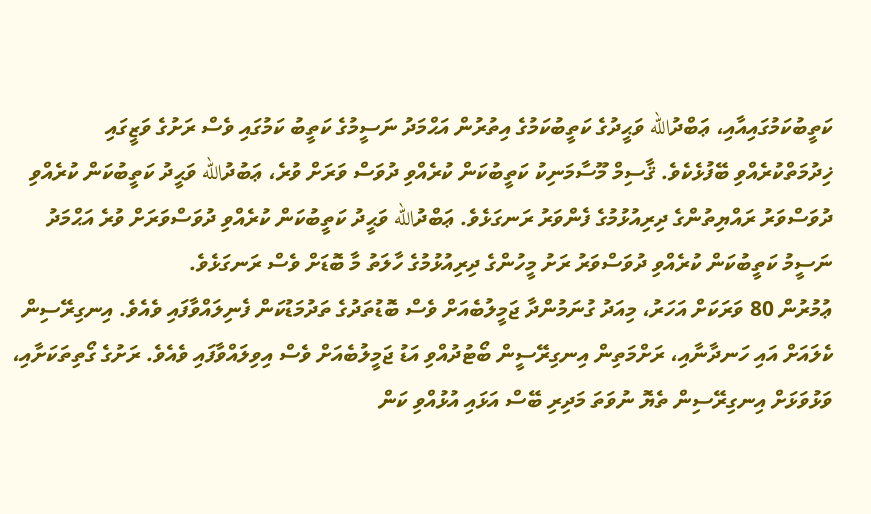ކަތީބުކަމުގައިއާއި، ޢަބްދުالله ވަޙީދުގެ ކަތީބުކަމުގެ އިތުރުން އަޙްމަދު ނަސީމުގެ ކަތީބު ކަމުގައި ވެސް ރަށުގެ ވަޒީގައި ޚިދުމަތްކުރެއްވި ބޭފުޅެކެވެ. ޤާސިމް މޫސާމަނިކު ކަތީބުކަން ކުރެއްވި ދުވަސް ވަރަށް ވުރެ، ޢަބުދުالله ވަޙީދު ކަތީބުކަން ކުރެއްވި ދުވަސްވަރު ރައްޔިތުންގެ ދިރިއުޅުމުގެ ފެންވަރު ރަނގަޅެވެ. ޢަބްދުالله ވަޙީދު ކަތީބުކަން ކުރެއްވި ދުވަސްވަރަށް ވުރެ އަޙްމަދު ނަސީމު ކަތީބުކަން ކުރެއްވި ދުވަސްވަރު ރަށު މީހުންގެ ދިރިއުޅުމުގެ ހާލަތު މާ ބޮޑަށް ވެސް ރަނގަޅެވެ.
ޢުމުރުން 80 ވަރަކަށް އަހަރު، މިއަދު ގުނަމުންދާ ޖަމީލުބެއަށް ވެސް ބޮޑުތަދުގެ ތަދުމަޑުކަން ފެނިލައްވާފައި ވެއެވެ. އިނގިރޭސިން ކެލައަށް އައި ހަނދާނާއި، ރަށްމަތިން އިނގިރޭސީން ބޯޓުދުއްވި އަޑު ޖަމީލުބެއަށް ވެސް އިވިލައްވާފައި ވެއެވެ. ރަށުގެ ގޯތިތަކަށާއި، ވަޅުވަޅަށް އިނގިރޭސިން ތެޔޮ ނުވަތަ މަދިރި ބޭސް އަޅައި އުޅުއްވި ކަން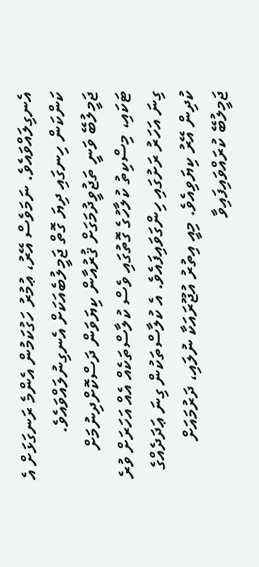އެނގިލައްވައެވެ. ނަމަވެސް އޭރު، ޢުމުރު ހަގުކަމުން އެންމެ ރަނގަޅަށް އެ ކަންކަން ހިނގައި ދިޔަ ގޮތް ޖަމީލުބެއަކަށް އެނގިނުލައްވައެވެ.
ޖަމީލުބޭ ވަނީ ތަޖުވީދުމަގަށް ޤުރުއާން ކިޔަވަން ދަސްކޮށްދިނުމަށް ޓަކައި، މިސްކިތު ކުލާހުގެ ގޮތުގައި ވެސް ކުލާސްތަކެއް އެއް އަހަރަށް ވުރެ ގިނަ އަހަރު ރަށުގައި ހިންގަވައިފައެވެ. އެ ކުލާސްތަކުން ގިނަ ޢަދަދެއްގެ ކުދިން އޭރު ކިޔަވިއެވެ. މިއީ އިތުރު އުޖޫރައަކާ ނުލައި، ދަރުމައަށް ޖަމީލުބޭ ކުރައްވައިފައިވާ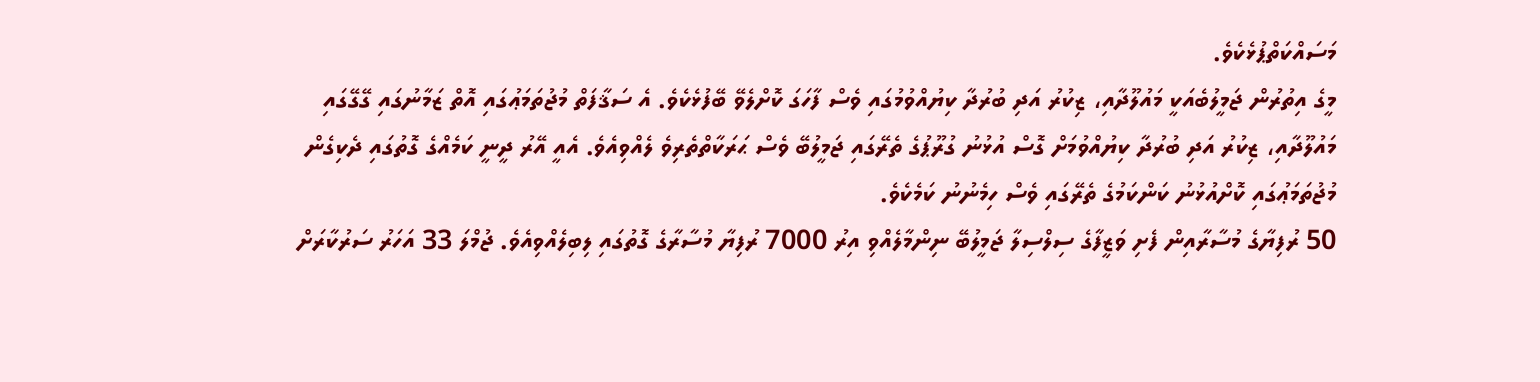މަސައްކަތްޕުޅެކެވެ.
މީގެ އިތުރުން ޖަމީލުބެއަކީ މައުލޫދާއި، ޒިކުރު އަދި ބުރުދާ ކިޔުއްވުމުގައި ވެސް ފާހަގަ ކޮށްލެވޭ ބޭފުޅެކެވެ. އެ ސަޤާފަތް މުޖުތަމަޢުގައި އޮތް ޒަމާނުގައި ގޭގޭގައި މައުލޫދާއި، ޒިކުރު އަދި ބުރުދާ ކިޔުއްވުމަށް ގޮސް އުޅުނު ގުރޫޕުގެ ތެރޭގައި ޖަމީލުބޭ ވެސް ޙަރަކާތްތެރިވެ ލެއްވިއެވެ. އެއީ އޭރު ދީނީ ކަމެއްގެ ގޮތުގައި ދެކިގެން މުޖުތަމަޢުގައި ކޮށްއުޅުނު ކަންކަމުގެ ތެރޭގައި ވެސް ހިމެނުނު ކަމެކެވެ.
50 ރުފިޔާގެ މުސާރާއިން ފެށި ވަޒީފާގެ ސިލްސިލާ ޖަމީލުބޭ ނިންމާލެއްވި އިރު 7000 ރުފިޔާ މުސާރާގެ ގޮތުގައި ލިބިލެއްވިއެވެ. ޖުމްލަ 33 އަހަރު ސަރުކާރަށް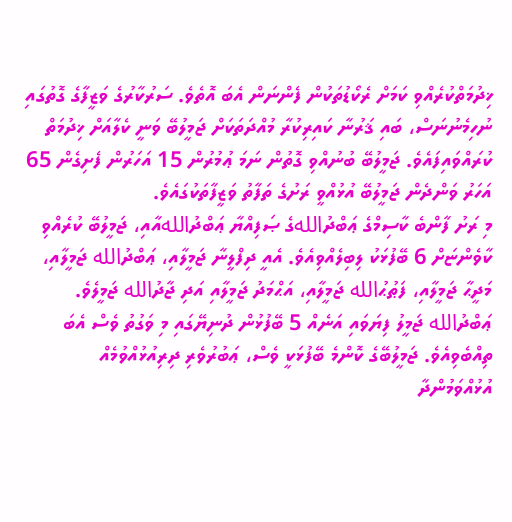ޚިދުމަތްކުރެއްވި ކަމަށް ރެކޯޑުތަކުން ފެންނަން އެބަ އޮތެވެ. ސަރުކާރުގެ ވަޒީފާގެ ގޮތުގައި ނުހިމެނުނަސް، ބައި ޤަރުނާ ކައިރިކުރާ މުއްދަތަކަށް ޖަމީލުބޭ ވަނީ ކެލާއަށް ޚިދުމަތް ކުރައްވައިފައެވެ. ޖަމީލުބޭ ބުނުއްވި ގޮތުން ނަމަ ޢުމުރުން 15 އަހަރުން ފެށިގެން 65 އަހަރު ވަންދެން ޖަމީލުބޭ އުޅުއްވީ ރަށުގެ ތަފާތު ވަޒީފާތަކުގައެވެ.
މި ރަށު ފާންބެ ކާސިމްގެ ޢަބްދުاللهގެ ޞަފިއްޔާ ޢަބްދުاللهއާއި، ޖަމީލުބޭ ކުރެއްވި ކާވެންޏަށް 6 ބޭފުޅަކު ލިބިލެއްވިއެވެ. އެއީ ދިފްލީނާ ޖަމީލާއި، ޢަބްދުالله ޖަމީލާއި، މަދީޙާ ޖަމީލާއި، ފަޠުޙުالله ޖަމީލާއި، އަޙްމަދު ޖަމީލާއި އަދި ޖާދުالله ޖަމީލެވެ. ޢަބްދުالله ޖަމީލު ފިޔަވައި އަނެއް 5 ބޭފުޅުން ދުނިޔޭގައި މި ވަގުތު ވެސް އެބަ ތިއްބެވިއެވެ. ޖަމީލުބޭގެ ކޮންމެ ބޭފުޅަކީ ވެސް، ޢަބުރުވެރި ދިރިއުޅުއްވުމެއް އުޅުއްވަމުންދާ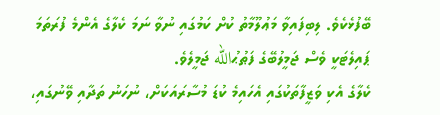ބޭފުޅެކެވެ. ލިބިފައިވާ މަޢުލޫމާތު ކުށް ކަމުގައި ނުވާ ނަމަ ކެލާގެ އެންމެ ފުރަތަމަ ޕައިލެޓަކީ ވެސް ޖަމީލުބޭގެ ފަޠުޙުالله ޖަމީލެވެ.
ކެލާގެ އެކި ވަޒީފާތަކުގައި އެހައިމެ ކުޑަ މުސާރައަކަށް، ނުހަނު ތަދާއި ވޭނުގައި،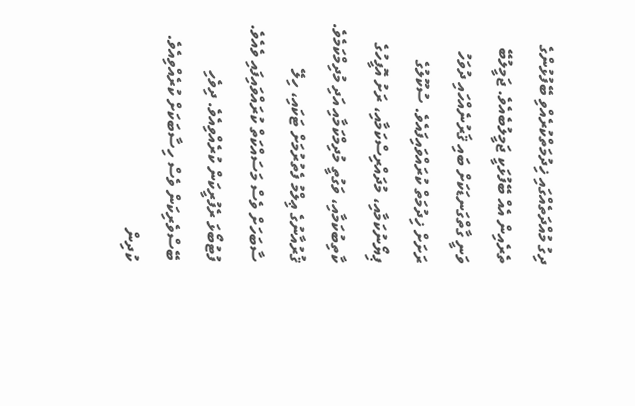ދިގު މުއްދަތެއްގައި ޚިދުމަތްކުރެއްވި ބޭފުޅުންގެ ތެރެއިން އެއް ބޭފުޅަކީ ޖަމީލުބެއެވެ. ޖަމީލުބޭ ވަނީ ގާތްގަނޑަކަށް ބައި ޤަރުނެއްހައި ދުވަހު ރަށަށް ޚިދުމަތް ކުރައްވައިފައެވެ. ސުކޫލުގެ ޕިޔޯނުކަމާއި، މުދައްރިސްކަމާއި، ރަށު އޮފީހުގެ ކާތިބުކަމާއި، ވަގުތީ މުދިމްކަމާއި އަދި މުދިމްކަމެވެ. ޤުރުއާނުގެ ޢިލްމު ފެތުރުމަށް ޓަކައި، ހިލޭ ސާބަހަށް ވެސް މަސައްކަތް ކުރައްވައިފައި ވެއެވެ. ފުޓުބޯޅަ ރެފުރީކަން ކުރެއްވިއެވެ. ދިވެހި ބޭސްވެރިކަން ވެސް ހިސާބަކަށް ކުރެއްވިއެވެ. ކުދިން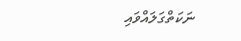ނަކަތްގަލައްވައި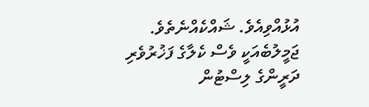އުޅުއްވިއެވެ. ޝައްކެއްނެތެވެ. ޖަމީލުބެއަކީ ވެސް ކެލާގެ ފަޚުރުވެރި ދަރީންގެ ލިސްޓުން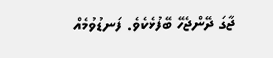ޖާގަ ދޭންޖެހޭ ބޭފުޅެކެވެ. ފަނޑުވުމެއް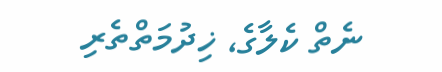ނެތް ކެލާގެ، ޚިދުމަތްތެރި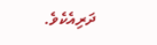ދަރިއެކެވެ.